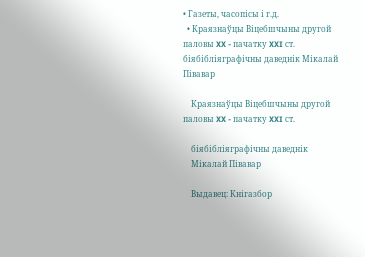• Газеты, часопісы і г.д.
  • Краязнаўцы Віцебшчыны другой паловы XX - пачатку XXI ст. біябібліяграфічны даведнік Мікалай Півавар

    Краязнаўцы Віцебшчыны другой паловы XX - пачатку XXI ст.

    біябібліяграфічны даведнік
    Мікалай Півавар

    Выдавец: Кнігазбор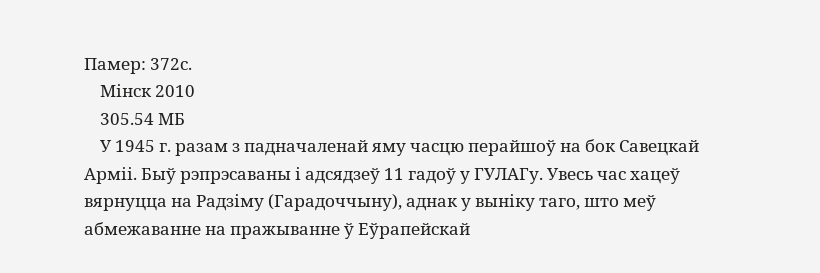Памер: 372с.
    Мінск 2010
    305.54 МБ
    У 1945 г. разам з падначаленай яму часцю перайшоў на бок Савецкай Арміі. Быў рэпрэсаваны і адсядзеў 11 гадоў у ГУЛАГу. Увесь час хацеў вярнуцца на Радзіму (Гарадоччыну), аднак у выніку таго, што меў абмежаванне на пражыванне ў Еўрапейскай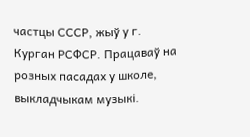частцы СССР, жыў у г. Курган РСФСР. Працаваў на розных пасадах у школе, выкладчыкам музыкі.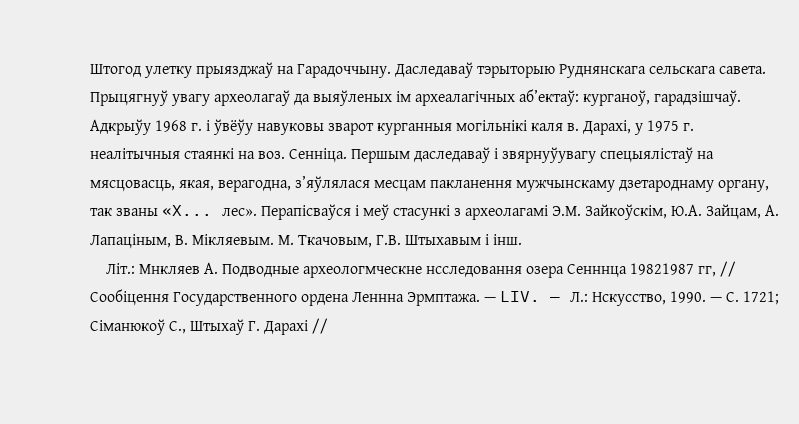Штогод улетку прыязджаў на Гарадоччыну. Даследаваў тэрыторыю Руднянскага сельскага савета. Прыцягнуў увагу археолагаў да выяўленых ім археалагічных аб’ектаў: курганоў, гарадзішчаў. Адкрыўу 1968 г. і ўвёўу навуковы зварот курганныя могільнікі каля в. Дарахі, у 1975 г. неалітычныя стаянкі на воз. Сенніца. Першым даследаваў і звярнуўувагу спецыялістаў на мясцовасць, якая, верагодна, з’яўлялася месцам пакланення мужчынскаму дзетароднаму органу, так званы «X... лес». Перапісваўся і меў стасункі з археолагамі Э.М. Зайкоўскім, Ю.А. Зайцам, А. Лапаціным, В. Мікляевым. М. Ткачовым, Г.В. Штыхавым і інш.
    Літ.: Мнкляев А. Подводные археологмческне нсследовання озера Сенннца 19821987 гг, // Сообіцення Государственного ордена Леннна Эрмптажа. — LIV. — Л.: Нскусство, 1990. — С. 1721; Сіманюкоў С., Штыхаў Г. Дарахі //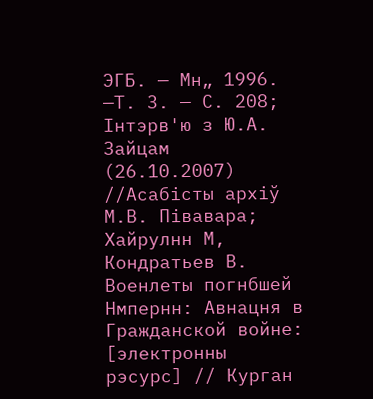ЭГБ. — Мн„ 1996. —Т. 3. — С. 208; Інтэрв'ю з Ю.А. Зайцам (26.10.2007) //Асабісты архіў М.В. Півавара; Хайрулнн М, Кондратьев В. Военлеты погнбшей Нмпернн: Авнацня в Гражданской войне: [электронны рэсурс] // Курган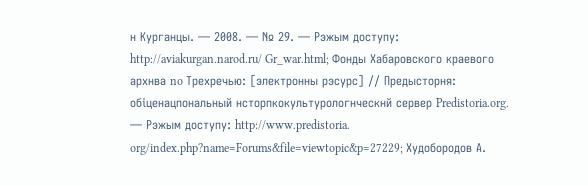н Курганцы. — 2008. — № 29. — Рэжым доступу: http://aviakurgan.narod.ru/ Gr_war.html; Фонды Хабаровского краевого архнва no Трехречью: [электронны рэсурс] // Предысторня: обіценацпональный нсторпкокультурологнческнй сервер Predistoria.org. — Рэжым доступу: http://www.predistoria. org/index.php?name=Forums&file=viewtopic&p=27229; Худобородов А.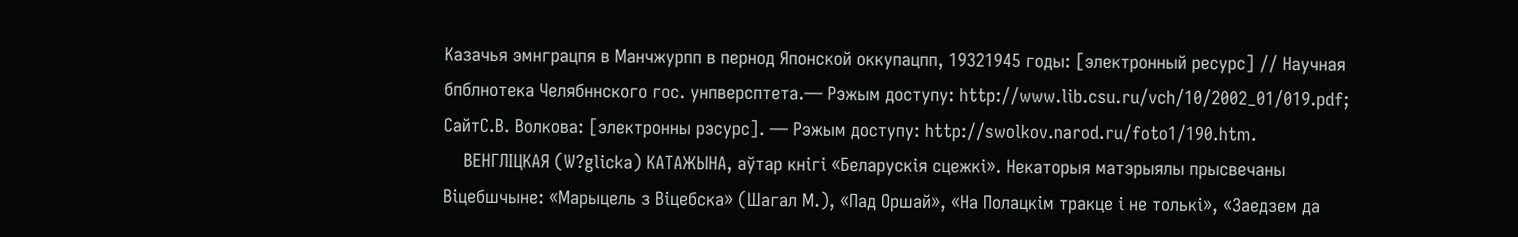Казачья эмнграцпя в Манчжурпп в пернод Японской оккупацпп, 19321945 годы: [электронный ресурс] // Научная бпблнотека Челябннского гос. унпверсптета.— Рэжым доступу: http://www.lib.csu.ru/vch/10/2002_01/019.pdf; СайтС.В. Волкова: [электронны рэсурс]. — Рэжым доступу: http://swolkov.narod.ru/foto1/190.htm.
    ВЕНГЛІЦКАЯ (W?glicka) КАТАЖЫНА, аўтар кнігі «Беларускія сцежкі». Некаторыя матэрыялы прысвечаны Віцебшчыне: «Марыцель з Віцебска» (Шагал М.), «Пад Оршай», «На Полацкім тракце і не толькі», «Заедзем да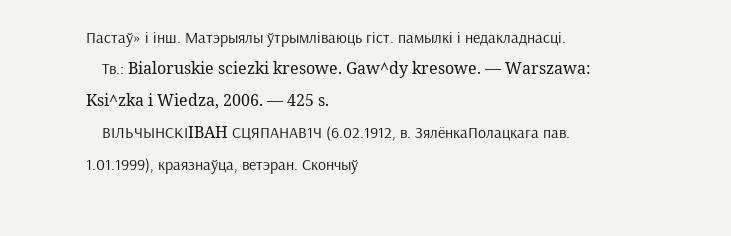Пастаў» і інш. Матэрыялы ўтрымліваюць гіст. памылкі і недакладнасці.
    Тв.: Bialoruskie sciezki kresowe. Gaw^dy kresowe. — Warszawa: Ksi^zka i Wiedza, 2006. — 425 s.
    ВІЛЬЧЫНСКІIBAH СЦЯПАНАВ1Ч (6.02.1912, в. ЗялёнкаПолацкага пав.  1.01.1999), краязнаўца, ветэран. Скончыў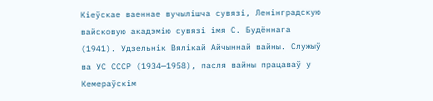Кіеўскае ваеннае вучылішча сувязі, Ленінградскую вайсковую акадэмію сувязі імя С. Будённага (1941). Удзельнік Вялікай Айчыннай вайны. Служыў ва УС СССР (1934—1958), пасля вайны працаваў у Кемераўскім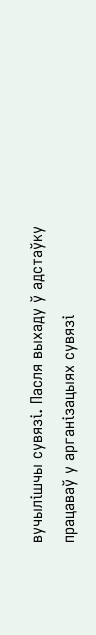вучылішчы сувязі. Пасля выхаду ў адстаўку працаваў у арганізацыях сувязі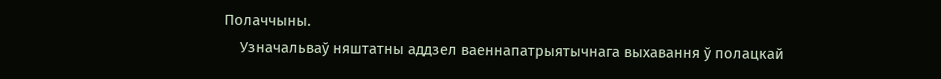Полаччыны.
    Узначальваў няштатны аддзел ваеннапатрыятычнага выхавання ў полацкай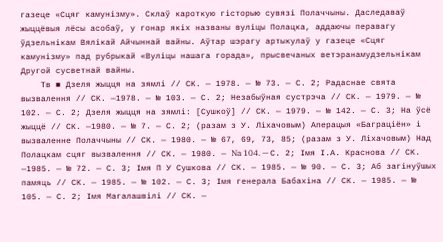газеце «Сцяг камунізму». Склаў кароткую гісторыю сувязі Полаччыны. Даследаваў жыццёвыя лёсы асобаў, у гонар якіх названы вуліцы Полацка, аддаючы перавагу ўдзельнікам Вялікай Айчыннай вайны. Аўтар шэрагу артыкулаў у газеце «Сцяг камунізму» пад рубрыкай «Вуліцы нашага горада», прысвечаных ветэранамудзельнікам Другой сусветнай вайны.
    Тв ■ Дзеля жыцця на зямлі // СК. — 1978. — № 73. — С. 2; Радаснае свята вызвалення // СК. —1978. — № 103. — С. 2; Незабыўная сустрэча // СК. — 1979. — № 102. — С. 2; Дзеля жыцця на зямлі: [Сушкоў] // СК. — 1979. — № 142. — С. 3; На ўсё жыццё // СК. —1980. — № 7. — С. 2; (разам з У. Ліхачовым) Аперацыя «Баграціён» і вызваленне Полаччыны // СК. — 1980. — № 67, 69, 73, 85; (разам з У. Ліхачовым) Над Полацкам сцяг вызвалення // СК. — 1980. — Na 104. — С. 2; Імя І.А. Краснова // СК. —1985. — № 72. — С. 3; Iмя П У Сушкова // СК. — 1985. — № 90. — С. 3; Аб загінуўшых памяць // СК. — 1985. — № 102. — С. 3; Імя генерала Бабахіна // СК. — 1985. — № 105. — С. 2; Імя Магалашвілі // СК. —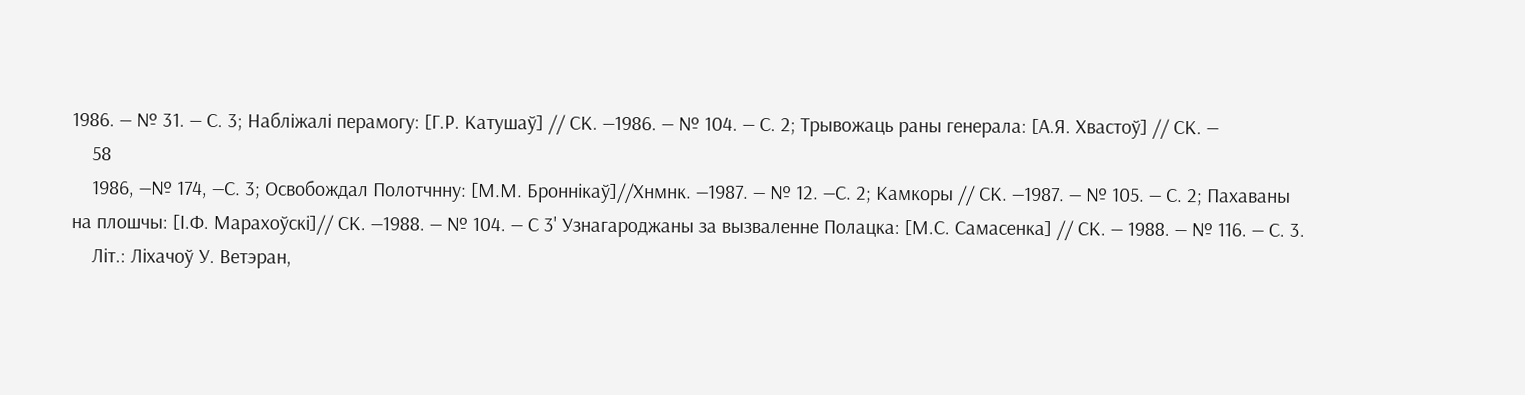1986. — № 31. — С. 3; Набліжалі перамогу: [Г.Р. Катушаў] // СК. —1986. — № 104. — С. 2; Трывожаць раны генерала: [А.Я. Хвастоў] // СК. —
    58
    1986, —№ 174, —С. 3; Освобождал Полотчнну: [М.М. Броннікаў]//Хнмнк. —1987. — № 12. —С. 2; Камкоры // СК. —1987. — № 105. — С. 2; Пахаваны на плошчы: [І.Ф. Марахоўскі]// СК. —1988. — № 104. — С 3' Узнагароджаны за вызваленне Полацка: [М.С. Самасенка] // СК. — 1988. — № 116. — С. 3.
    Літ.: Ліхачоў У. Ветэран,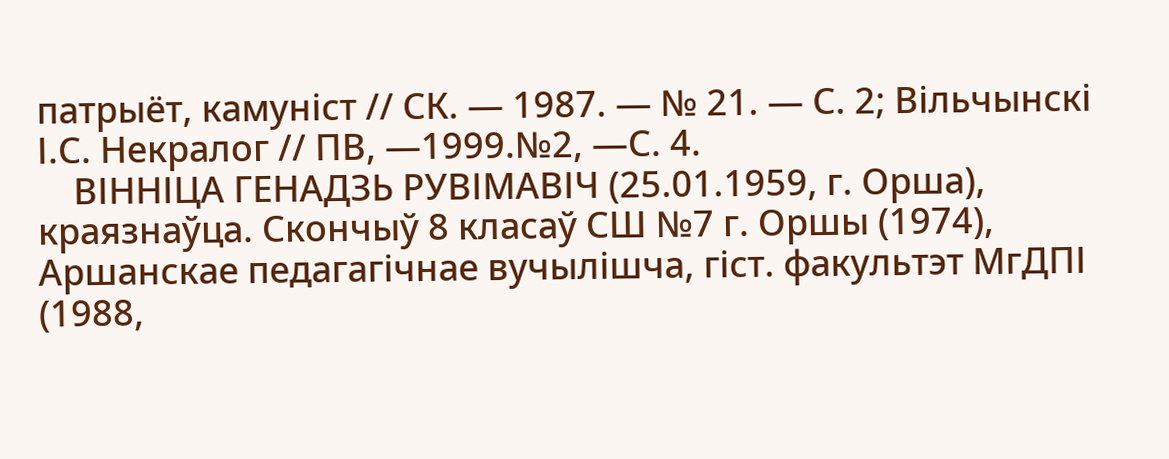патрыёт, камуніст // СК. — 1987. — № 21. — С. 2; Вільчынскі І.С. Некралог // ПВ, —1999.№2, —С. 4.
    ВІННІЦА ГЕНАДЗЬ РУВІМАВІЧ (25.01.1959, г. Орша), краязнаўца. Скончыў 8 класаў СШ №7 г. Оршы (1974), Аршанскае педагагічнае вучылішча, гіст. факультэт МгДПІ (1988,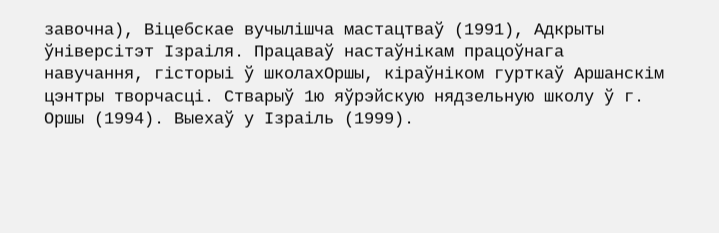завочна), Віцебскае вучылішча мастацтваў (1991), Адкрыты ўніверсітэт Ізраіля. Працаваў настаўнікам працоўнага навучання, гісторыі ў школахОршы, кіраўніком гурткаў Аршанскім цэнтры творчасці. Стварыў 1ю яўрэйскую нядзельную школу ў г. Оршы (1994). Выехаў у Ізраіль (1999).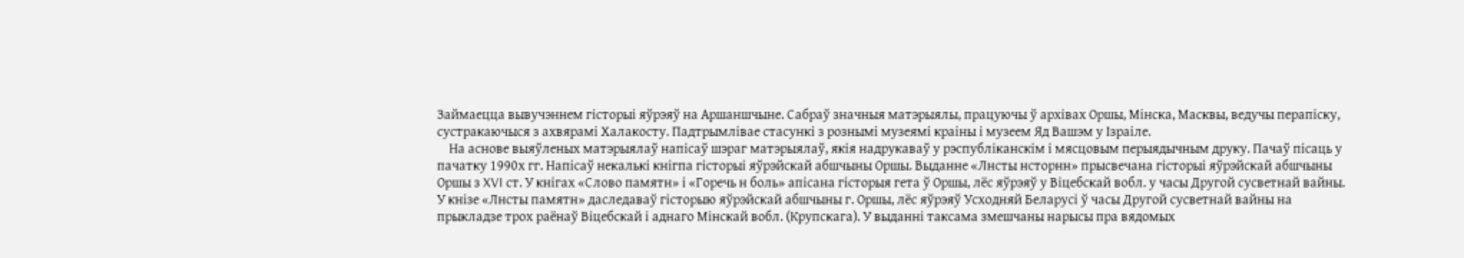Займаецца вывучэннем гісторыі яўрэяў на Аршаншчыне. Сабраў значныя матэрыялы, працуючы ў архівах Оршы, Мінска, Масквы, ведучы перапіску, сустракаючыся з ахвярамі Халакосту. Падтрымлівае стасункі з рознымі музеямі краіны і музеем Яд Вашэм у Ізраіле.
    На аснове выяўленых матэрыялаў напісаў шэраг матэрыялаў, якія надрукаваў у рэспубліканскім і мясцовым перыядычным друку. Пачаў пісаць у пачатку 1990х гг. Напісаў некалькі кнігпа гісторыі яўрэйскай абшчыны Оршы. Выданне «Лнсты нсторнн» прысвечана гісторыі яўрэйскай абшчыны Оршы з XVI ст. У кнігах «Слово памятн» і «Горечь н боль» апісана гісторыя гета ў Оршы, лёс яўрэяў у Віцебскай вобл. у часы Другой сусветнай вайны. У кнізе «Лнсты памятн» даследаваў гісторыю яўрэйскай абшчыны г. Оршы, лёс яўрэяў Усходняй Беларусі ў часы Другой сусветнай вайны на прыкладзе трох раёнаў Віцебскай і аднаго Мінскай вобл. (Крупскага). У выданні таксама змешчаны нарысы пра вядомых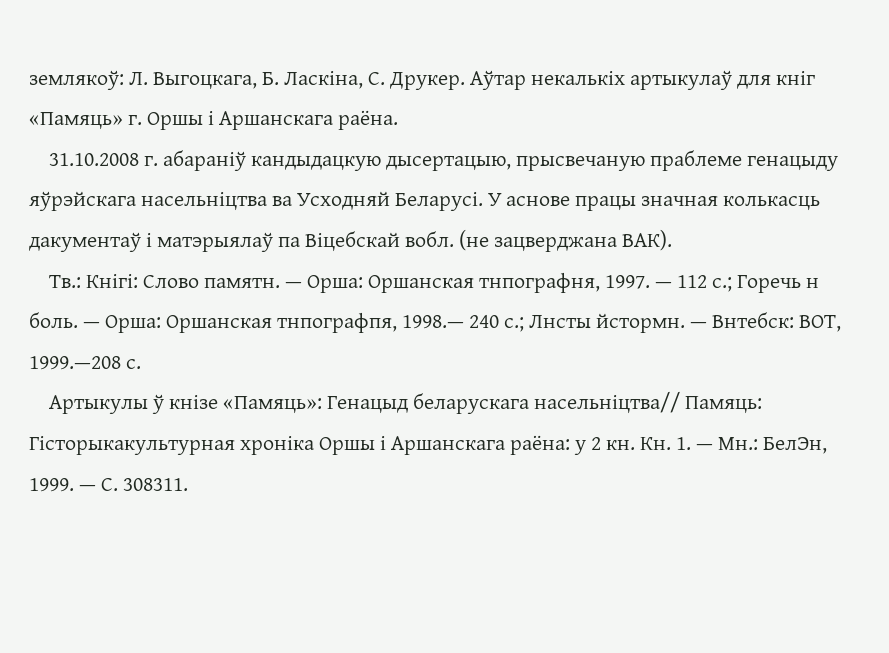землякоў: Л. Выгоцкага, Б. Ласкіна, С. Друкер. Аўтар некалькіх артыкулаў для кніг «Памяць» г. Оршы і Аршанскага раёна.
    31.10.2008 г. абараніў кандыдацкую дысертацыю, прысвечаную праблеме генацыду яўрэйскага насельніцтва ва Усходняй Беларусі. У аснове працы значная колькасць дакументаў і матэрыялаў па Віцебскай вобл. (не зацверджана ВАК).
    Тв.: Кнігі: Слово памятн. — Орша: Оршанская тнпографня, 1997. — 112 с.; Горечь н боль. — Орша: Оршанская тнпографпя, 1998.— 240 с.; Лнсты йстормн. — Внтебск: ВОТ, 1999.—208 с.
    Артыкулы ў кнізе «Памяць»: Генацыд беларускага насельніцтва// Памяць: Гісторыкакультурная хроніка Оршы і Аршанскага раёна: у 2 кн. Кн. 1. — Мн.: БелЭн, 1999. — С. 308311.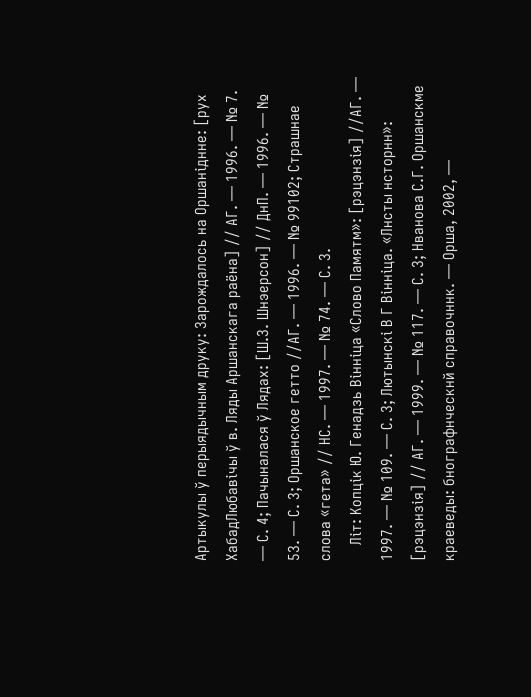Артыкулы ў перыядычным друку: Зарождалось на Оршаніднне: [рух ХабадЛюбавічы ў в. Ляды Аршанскага раёна] // АГ. — 1996. — № 7. — С. 4; Пачыналася ў Лядах: [Ш.З. Шнэерсон] // ДнП. — 1996. — № 53. — С. 3; Оршанское гетто //АГ. — 1996. — № 99102; Страшнае слова «гета» // НС. — 1997. — № 74. — С. 3.
    Літ: Копцік Ю. Генадзь Вінніца «Слово Памятм»: [рэцэнзія] //АГ. — 1997. — № 109. — С. 3; Лютынскі В Г Вінніца. «Лнсты нсторнн»: [рэцэнзія] // АГ. — 1999. — № 117. — С. 3; Нванова С.Г. Оршанскме краеведы: бнографнческнй справочннк. — Орша, 2002, —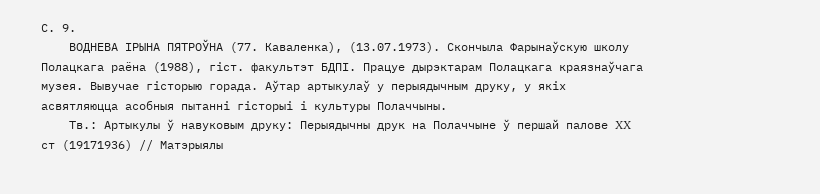С. 9.
    ВОДНЕВА ІРЫНА ПЯТРОЎНА (77. Каваленка), (13.07.1973). Скончыла Фарынаўскую школу Полацкага раёна (1988), гіст. факультэт БДПІ. Працуе дырэктарам Полацкага краязнаўчага музея. Вывучае гісторыю горада. Аўтар артыкулаў у перыядычным друку, у якіх асвятляюцца асобныя пытанні гісторыі і культуры Полаччыны.
    Тв.: Артыкулы ў навуковым друку: Перыядычны друк на Полаччыне ў першай палове XX ст (19171936) // Матэрыялы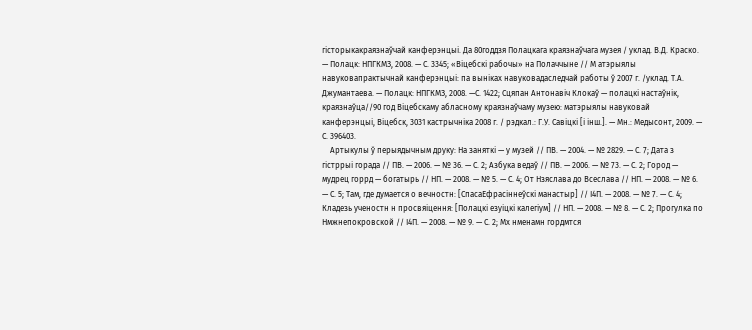гісторыкакраязнаўчай канферэнцыі. Да 80годдзя Полацкага краязнаўчага музея / уклад. В.Д. Краско. — Полацк: НПГКМЗ, 2008. — С. 3345; «Віцебскі рабочы» на Полаччыне // М атэрыялы навуковапрактычнай канферэнцыі: па выніках навуковадаследчай работы ў 2007 г. /уклад. Т.А. Джумантаева. — Полацк: НПГКМЗ, 2008. —С. 1422; Сцяпан Антонавіч Клокаў — полацкі настаўнік, краязнаўца//90 год Віцебскаму абласному краязнаўчаму музею: матэрыялы навуковай канферэнцыі, Віцебск, 3031 кастрычніка 2008 г. / рэдкал.: Г.У. Савіцкі [і інш.]. — Мн.: Медысонт, 2009. — С. 396403.
    Артыкулы ў перыядычным друку: На заняткі — у музей // ПВ. — 2004. — № 2829. — С. 7; Дата з гістррыі горада // ПВ. — 2006. — № 36. — С. 2; Азбука ведаў // ПВ. — 2006. — № 73. — С. 2; Город — мудрец горрд — богатырь // НП. — 2008. — № 5. — С. 4; От Нзяслава до Всеслава // НП. — 2008. — № 6. — С. 5; Там, где думается о вечностн: [СпасаЕфрасіннеўскі манастыр] // І4П. — 2008. — № 7. — С. 4; Кладезь ученостн н просвяіцення: [Полацкі езуіцкі калегіум] // НП. — 2008. — № 8. — С. 2; Прогулка по Нмжнепокровской // І4П. — 2008. — № 9. — С. 2; Мх нменамн гордмтся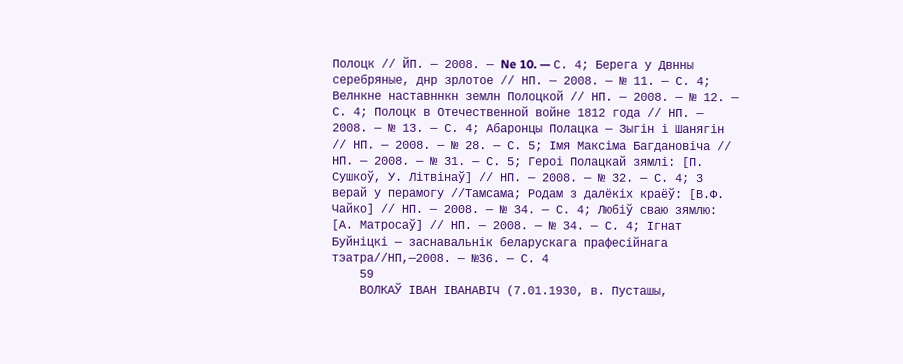Полоцк // ЙП. — 2008. — Ne 10. — С. 4; Берега у Двнны серебряные, днр зрлотое // НП. — 2008. — № 11. — С. 4; Велнкне наставннкн землн Полоцкой // НП. — 2008. — № 12. — С. 4; Полоцк в Отечественной войне 1812 года // НП. — 2008. — № 13. — С. 4; Абаронцы Полацка — Зыгін і Шанягін // НП. — 2008. — № 28. — С. 5; Імя Максіма Багдановіча // НП. — 2008. — № 31. — С. 5; Героі Полацкай зямлі: [П. Сушкоў, У. Літвінаў] // НП. — 2008. — № 32. — С. 4; 3 верай у перамогу //Тамсама; Родам з далёкіх краёў: [В.Ф. Чайко] // НП. — 2008. — № 34. — С. 4; Любіў сваю зямлю: [А. Матросаў] // НП. — 2008. — № 34. — С. 4; Ігнат Буйніцкі — заснавальнік беларускага прафесійнага тэатра//НП,—2008. — №36. — С. 4
    59
    ВОЛКАЎ ІВАН ІВАНАВІЧ (7.01.1930, в. Пусташы,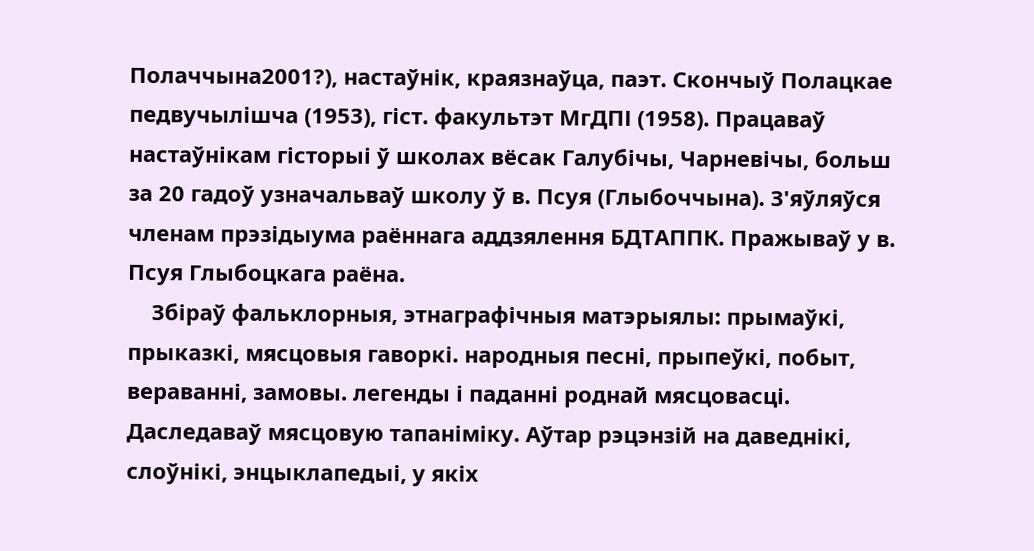Полаччына2001?), настаўнік, краязнаўца, паэт. Скончыў Полацкае педвучылішча (1953), гіст. факультэт МгДПІ (1958). Працаваў настаўнікам гісторыі ў школах вёсак Галубічы, Чарневічы, больш за 20 гадоў узначальваў школу ў в. Псуя (Глыбоччына). З'яўляўся членам прэзідыума раённага аддзялення БДТАППК. Пражываў у в. Псуя Глыбоцкага раёна.
    Збіраў фальклорныя, этнаграфічныя матэрыялы: прымаўкі, прыказкі, мясцовыя гаворкі. народныя песні, прыпеўкі, побыт, вераванні, замовы. легенды і паданні роднай мясцовасці. Даследаваў мясцовую тапаніміку. Аўтар рэцэнзій на даведнікі, слоўнікі, энцыклапедыі, у якіх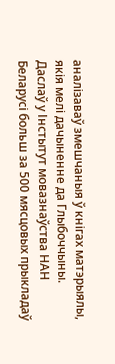аналізаваў змешчаныя ў кнігах матэрыялы, якія мелі дачыненне да Глыбоччыны. Даслаў у Інстытут мовазнаўства НАН Беларусі больш за 500 мясцовых прыкладаў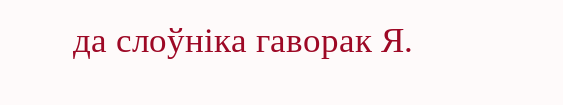да слоўніка гаворак Я.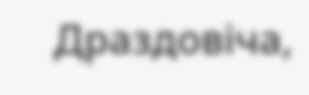Драздовіча,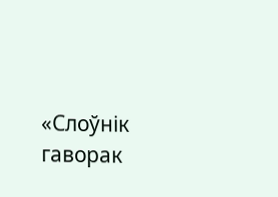«Слоўнік гаворак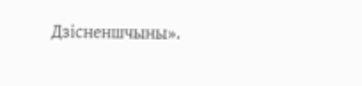Дзісненшчыны».